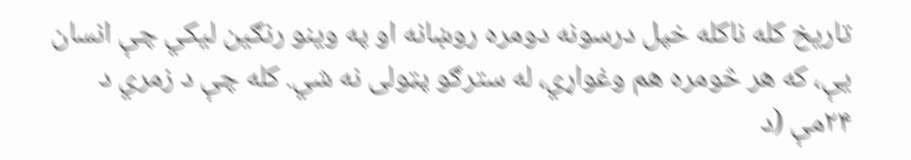تاریخ کله ناکله خپل درسونه دومره روښانه او په وینو رنګین لیکي چې انسان یې، که هر څومره هم وغواړي، له سترګو پټولی نه شي. کله چې د زمري د ۲۴مې (د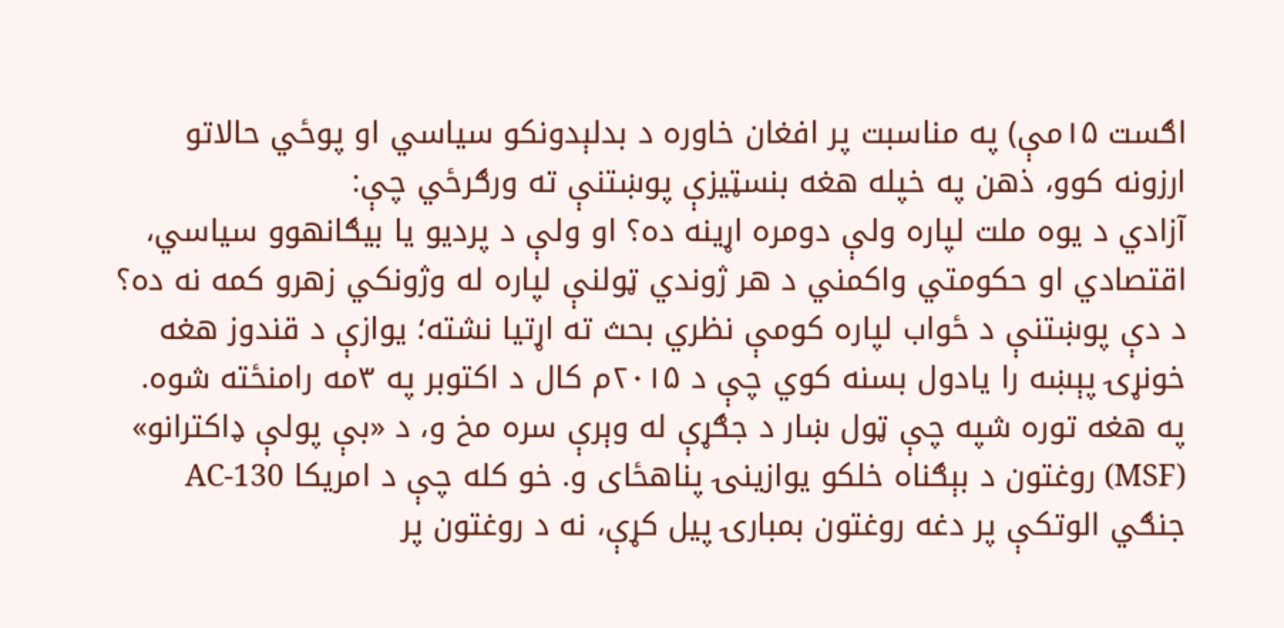اګست ۱۵مې) په مناسبت پر افغان خاوره د بدلېدونکو سیاسي او پوځي حالاتو ارزونه کوو، ذهن په خپله هغه بنسټیزې پوښتنې ته ورګرځي چې:
آزادي د یوه ملت لپاره ولې دومره اړینه ده؟ او ولې د پردیو یا بیګانهوو سیاسي، اقتصادي او حکومتي واکمني د هر ژوندي ټولنې لپاره له وژونکي زهرو کمه نه ده؟
د دې پوښتنې د ځواب لپاره کومې نظري بحث ته اړتیا نشته؛ یوازې د قندوز هغه خونړۍ پېښه را یادول بسنه کوي چې د ۲۰۱۵م کال د اکتوبر په ۳مه رامنځته شوه. په هغه توره شپه چې ټول ښار د جګړې له وېرې سره مخ و، د «بې پولې ډاکترانو» (MSF) روغتون د بېګناه خلکو یوازینۍ پناهځای و. خو کله چې د امریکا AC-130 جنګي الوتکې پر دغه روغتون بمبارۍ پیل کړې، نه د روغتون پر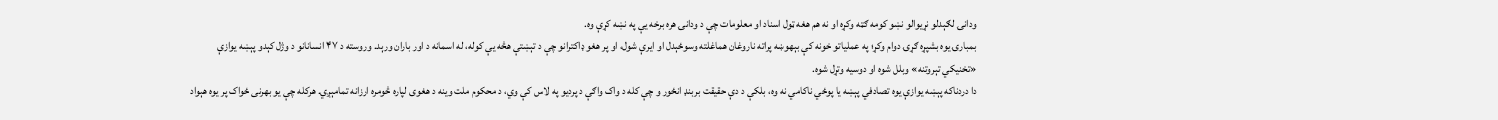ودانۍ لګېدلو نړیوالو نښو کومه ګټه وکړه او نه هم هغه ټول اسناد او معلومات چې د ودانۍ هره برخه یې په نښه کړې وه.
بمبارۍ یوه بشپړه ګړۍ دوام وکړ؛ په عملیاتو خونه کې بېهوښه پراته ناروغان هماغلته وسوځېدل او ایرې شول، او پر هغو ډاکترانو چې د تېښتې هڅه یې کوله، له اسمانه د اور باران ورېد. وروسته د ۴۷ انسانانو د وژل کېدو پېښه یوازې «تخنیکي تېروتنه» وبلل شوه او دوسیه وتړل شوه.
دا دردناکه پېښه یوازې یوه تصادفي پېښه یا پوځي ناکامي نه وه، بلکې د دې حقیقت بربنډ انځور و چې کله د واک واګې د پردیو په لاس کې وي، د محکوم ملت وینه د هغوی لپاره څومره ارزانه تمامېږي. هرکله چې یو بهرنی ځواک پر یوه هېواد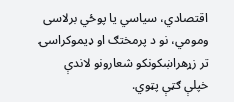اقتصادي، سیاسي یا پوځي برلاسی ومومي، نو د پرمختګ او ډیموکراسۍ تر زړهراښکونکو شعارونو لاندې خپلې ګټې پټوي.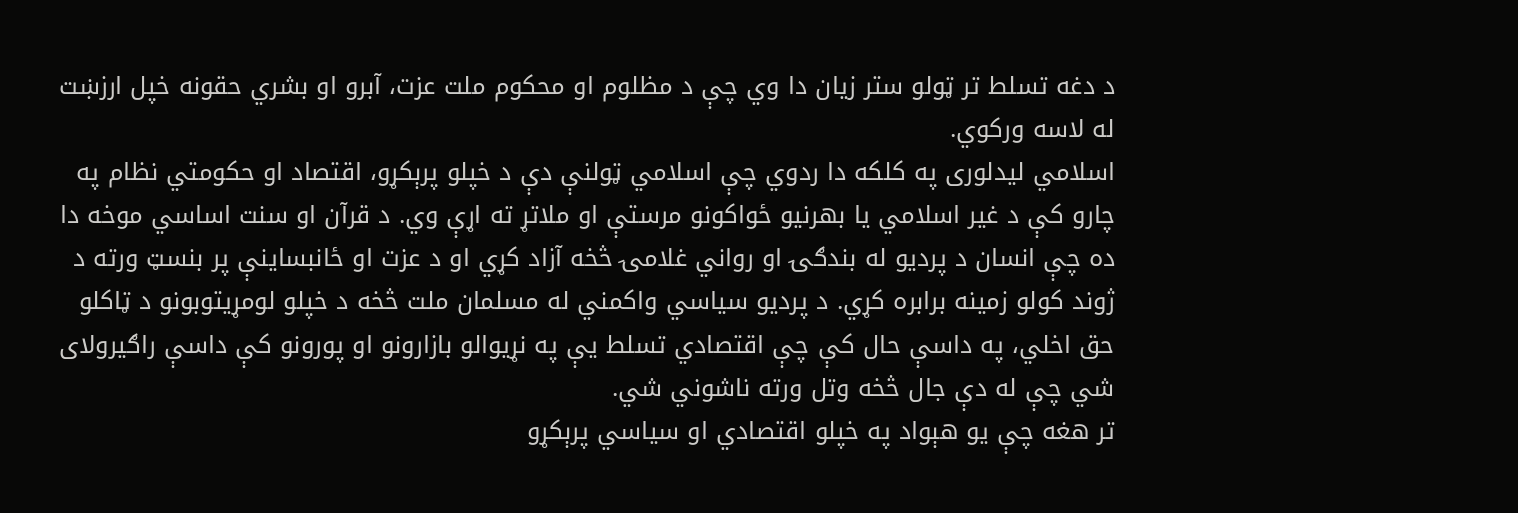د دغه تسلط تر ټولو ستر زیان دا وي چې د مظلوم او محکوم ملت عزت، آبرو او بشري حقونه خپل ارزښت له لاسه ورکوي.
اسلامي لیدلوری په کلکه دا ردوي چې اسلامي ټولنې دې د خپلو پرېکړو، اقتصاد او حکومتي نظام په چارو کې د غیر اسلامي یا بهرنیو ځواکونو مرستې او ملاتړ ته اړې وي. د قرآن او سنت اساسي موخه دا ده چې انسان د پردیو له بندګۍ او رواني غلامۍ څخه آزاد کړي او د عزت او ځانبساینې پر بنسټ ورته د ژوند کولو زمینه برابره کړي. د پردیو سیاسي واکمني له مسلمان ملت څخه د خپلو لومړیتوبونو د ټاکلو حق اخلي، په داسې حال کې چې اقتصادي تسلط یې په نړیوالو بازارونو او پورونو کې داسې راګیرولای شي چې له دې جال څخه وتل ورته ناشوني شي.
تر هغه چې یو هېواد په خپلو اقتصادي او سیاسي پرېکړو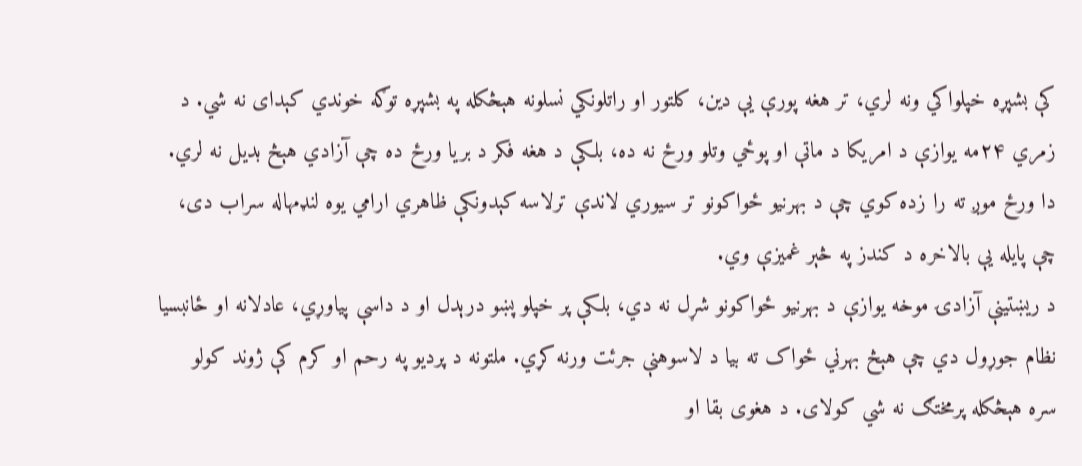کې بشپړه خپلواکي ونه لري، تر هغه پورې یې دین، کلتور او راتلونکي نسلونه هېڅکله په بشپړه توګه خوندي کېدای نه شي. د زمري ۲۴مه یوازې د امریکا د ماتې او پوځي وتلو ورځ نه ده، بلکې د هغه فکر د بریا ورځ ده چې آزادي هېڅ بدیل نه لري. دا ورځ موږ ته را زده کوي چې د بهرنیو ځواکونو تر سیوري لاندې ترلاسه کېدونکې ظاهري ارامي یوه لنډمهاله سراب دی، چې پایله یې بالاخره د کندز په څېر غمیزې وي.
د ریښتینې آزادۍ موخه یوازې د بهرنیو ځواکونو شړل نه دي، بلکې پر خپلو پښو درېدل او د داسې پیاوړي، عادلانه او ځانبسیا نظام جوړول دي چې هېڅ بهرني ځواک ته بیا د لاسوهنې جرئت ورنه کړي. ملتونه د پردیو په رحم او کرم کې ژوند کولو سره هېڅکله پرمختګ نه شي کولای. د هغوی بقا او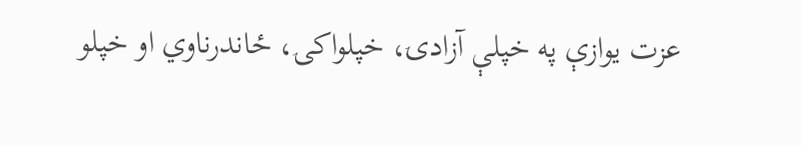عزت یوازې په خپلې آزادۍ، خپلواکۍ، ځاندرناوي او خپلو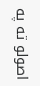اصولو ته په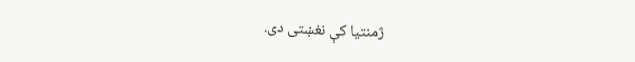ژمنتیا کې نغښتی دی.